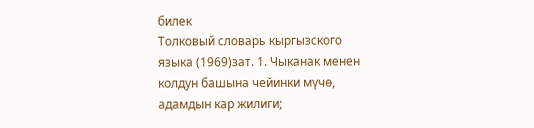билек
Толковый словарь кыргызского языка (1969)зат. 1. Чыканак менен колдун башына чейинки мүчө, адамдын кар жилиги;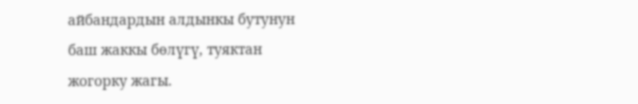айбандардын алдынкы бутунун баш жаккы бөлүгү, туяктан жогорку жагы.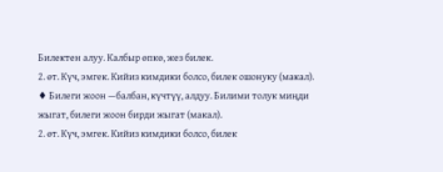Билектен алуу. Калбыр өпкө, жез билек.
2. өт. Күч, эмгек. Кийиз кимдики болсо, билек ошонуку (макал).
♦ Билеги жоон —балбан, күчтүү, алдуу. Билими толук миңди жыгат, билеги жоон бирди жыгат (макал).
2. өт. Күч, эмгек. Кийиз кимдики болсо, билек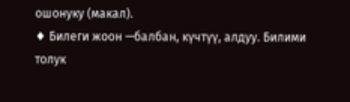ошонуку (макал).
♦ Билеги жоон —балбан, күчтүү, алдуу. Билими толук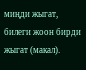миңди жыгат, билеги жоон бирди жыгат (макал).